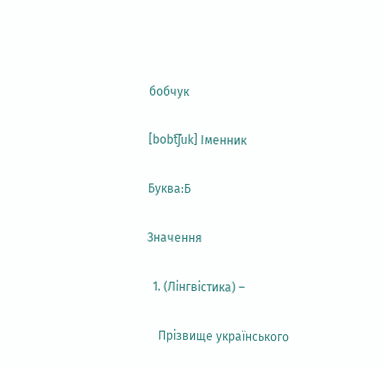бобчук

[bobt͡ʃuk] Іменник

Буква:Б

Значення

  1. (Лінгвістика) –

    Прізвище українського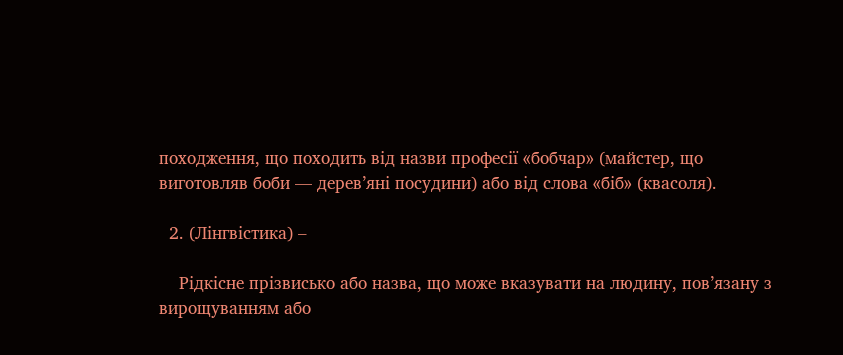походження, що походить від назви професії «бобчар» (майстер, що виготовляв боби — дерев’яні посудини) або від слова «біб» (квасоля).

  2. (Лінгвістика) –

    Рідкісне прізвисько або назва, що може вказувати на людину, пов’язану з вирощуванням або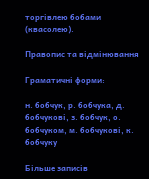торгівлею бобами (квасолею).

Правопис та відмінювання

Граматичні форми:

н. бобчук, р. бобчука, д. бобчукові, з. бобчук, о. бобчуком, м. бобчукові, к. бобчуку

Більше записів